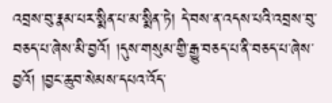འབྲས་བུ་རྣམ་པར་སྨིན་པ་མ་སྨིན་ཏེ། དེ་བས་ན་འདས་པའི་འབྲས་བུ་བཅད་པ་ཞེས་མི་བྱའོ། །དུས་གསུམ་གྱི་རྒྱུ་བཅད་པ་ནི་བཅད་པ་ཞེས་བྱའོ། །བྱང་ཆུབ་སེམས་དཔའ་འོད་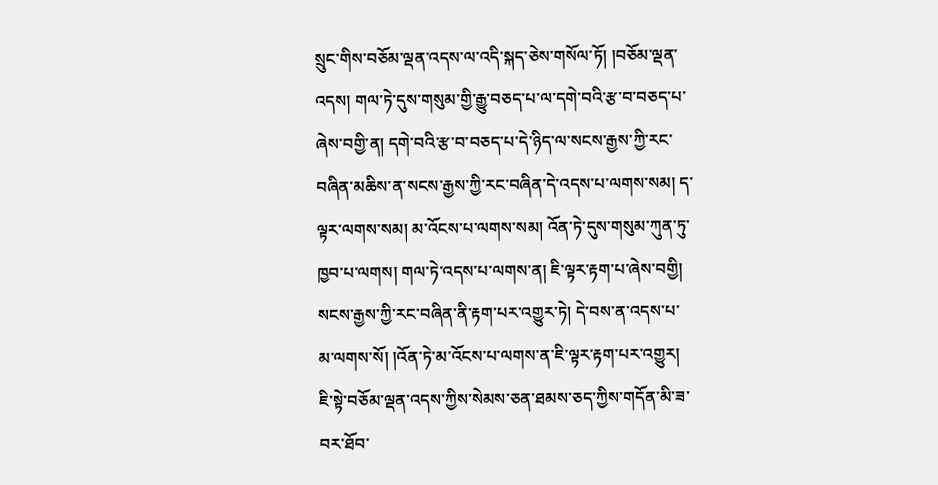སྲུང་གིས་བཅོམ་ལྡན་འདས་ལ་འདི་སྐད་ཅེས་གསོལ་ཏོ། །བཅོམ་ལྡན་འདས། གལ་ཏེ་དུས་གསུམ་གྱི་རྒྱུ་བཅད་པ་ལ་དགེ་བའི་རྩ་བ་བཅད་པ་ཞེས་བགྱི་ན། དགེ་བའི་རྩ་བ་བཅད་པ་དེ་ཉིད་ལ་སངས་རྒྱས་ཀྱི་རང་བཞིན་མཆིས་ན་སངས་རྒྱས་ཀྱི་རང་བཞིན་དེ་འདས་པ་ལགས་སམ། ད་ལྟར་ལགས་སམ། མ་འོངས་པ་ལགས་སམ། འོན་ཏེ་དུས་གསུམ་ཀུན་ཏུ་ཁྱབ་པ་ལགས། གལ་ཏེ་འདས་པ་ལགས་ན། ཇི་ལྟར་རྟག་པ་ཞེས་བགྱི། སངས་རྒྱས་ཀྱི་རང་བཞིན་ནི་རྟག་པར་འགྱུར་ཏེ། དེ་བས་ན་འདས་པ་མ་ལགས་སོ། །འོན་ཏེ་མ་འོངས་པ་ལགས་ན་ཇི་ལྟར་རྟག་པར་འགྱུར། ཇི་སྟེ་བཅོམ་ལྡན་འདས་ཀྱིས་སེམས་ཅན་ཐམས་ཅད་ཀྱིས་གདོན་མི་ཟ་བར་ཐོབ་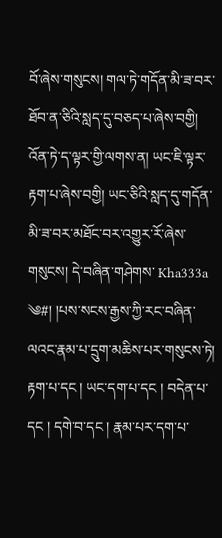བོ་ཞེས་གསུངས། གལ་ཏེ་གདོན་མི་ཟ་བར་ཐོབ་ན་ཅིའི་སླད་དུ་བཅད་པ་ཞེས་བགྱི། འོན་ཏེ་ད་ལྟར་གྱི་ལགས་ན། ཡང་ཇི་ལྟར་རྟག་པ་ཞེས་བགྱི། ཡང་ཅིའི་སླད་དུ་གདོན་མི་ཟ་བར་མཐོང་བར་འགྱུར་རོ་ཞེས་གསུངས། དེ་བཞིན་གཤེགས་ Kha333a ༄#། །པས་སངས་རྒྱས་ཀྱི་རང་བཞིན་ལའང་རྣམ་པ་དྲུག་མཆིས་པར་གསུངས་ཏེ། རྟག་པ་དང ། ཡང་དག་པ་དང ། བདེན་པ་དང ། དགེ་བ་དང ། རྣམ་པར་དག་པ་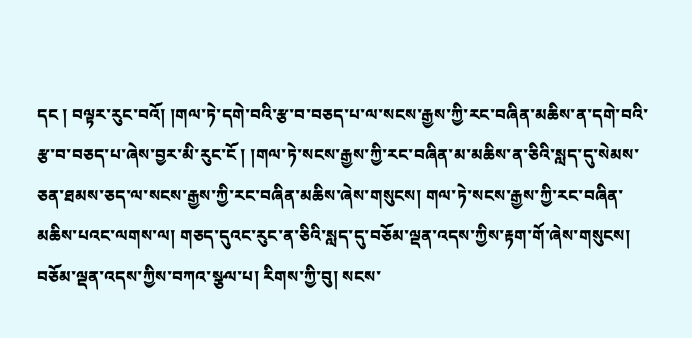དང ། བལྟར་རུང་བའོ། །གལ་ཏེ་དགེ་བའི་རྩ་བ་བཅད་པ་ལ་སངས་རྒྱས་ཀྱི་རང་བཞིན་མཆིས་ན་དགེ་བའི་རྩ་བ་བཅད་པ་ཞེས་བྱར་མི་རུང་ངོ ། །གལ་ཏེ་སངས་རྒྱས་ཀྱི་རང་བཞིན་མ་མཆིས་ན་ཅིའི་སླད་དུ་སེམས་ཅན་ཐམས་ཅད་ལ་སངས་རྒྱས་ཀྱི་རང་བཞིན་མཆིས་ཞེས་གསུངས། གལ་ཏེ་སངས་རྒྱས་ཀྱི་རང་བཞིན་མཆིས་པའང་ལགས་ལ། གཅད་དུའང་རུང་ན་ཅིའི་སླད་དུ་བཅོམ་ལྡན་འདས་ཀྱིས་རྟག་གོ་ཞེས་གསུངས། བཅོམ་ལྡན་འདས་ཀྱིས་བཀའ་སྩལ་པ། རིགས་ཀྱི་བུ། སངས་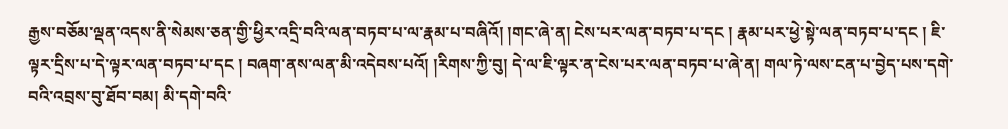རྒྱས་བཅོམ་ལྡན་འདས་ནི་སེམས་ཅན་གྱི་ཕྱིར་འདྲི་བའི་ལན་བཏབ་པ་ལ་རྣམ་པ་བཞིའོ། །གང་ཞེ་ན། ངེས་པར་ལན་བཏབ་པ་དང ། རྣམ་པར་ཕྱེ་སྟེ་ལན་བཏབ་པ་དང ། ཇི་ལྟར་དྲིས་པ་དེ་ལྟར་ལན་བཏབ་པ་དང ། བཞག་ནས་ལན་མི་འདེབས་པའོ། །རིགས་ཀྱི་བུ། དེ་ལ་ཇི་ལྟར་ན་ངེས་པར་ལན་བཏབ་པ་ཞེ་ན། གལ་ཏེ་ལས་ངན་པ་བྱེད་པས་དགེ་བའི་འབྲས་བུ་ཐོབ་བམ། མི་དགེ་བའི་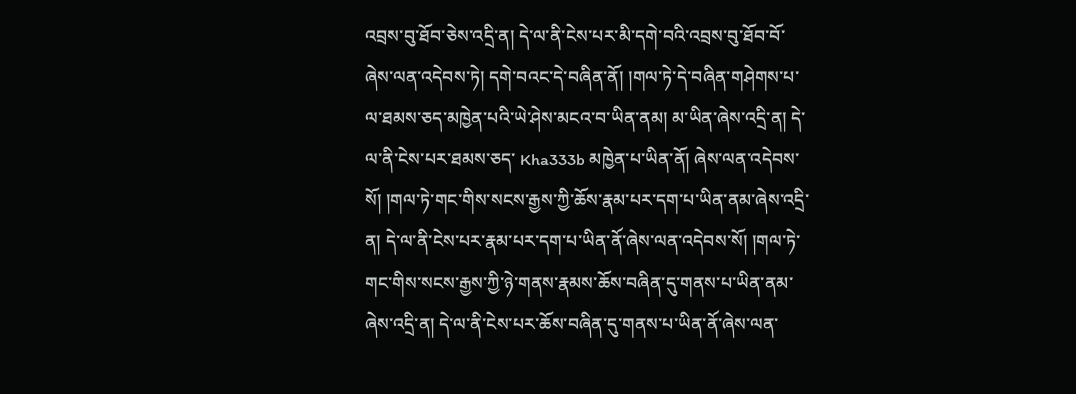འབྲས་བུ་ཐོབ་ཅེས་འདྲི་ན། དེ་ལ་ནི་ངེས་པར་མི་དགེ་བའི་འབྲས་བུ་ཐོབ་བོ་ཞེས་ལན་འདེབས་ཏེ། དགེ་བའང་དེ་བཞིན་ནོ། །གལ་ཏེ་དེ་བཞིན་གཤེགས་པ་ལ་ཐམས་ཅད་མཁྱེན་པའི་ཡེ་ཤེས་མངའ་བ་ཡིན་ནམ། མ་ཡིན་ཞེས་འདྲི་ན། དེ་ལ་ནི་ངེས་པར་ཐམས་ཅད་ Kha333b མཁྱེན་པ་ཡིན་ནོ། ཞེས་ལན་འདེབས་སོ། །གལ་ཏེ་གང་གིས་སངས་རྒྱས་ཀྱི་ཆོས་རྣམ་པར་དག་པ་ཡིན་ནམ་ཞེས་འདྲི་ན། དེ་ལ་ནི་ངེས་པར་རྣམ་པར་དག་པ་ཡིན་ནོ་ཞེས་ལན་འདེབས་སོ། །གལ་ཏེ་གང་གིས་སངས་རྒྱས་ཀྱི་ཉེ་གནས་རྣམས་ཆོས་བཞིན་དུ་གནས་པ་ཡིན་ནམ་ཞེས་འདྲི་ན། དེ་ལ་ནི་ངེས་པར་ཆོས་བཞིན་དུ་གནས་པ་ཡིན་ནོ་ཞེས་ལན་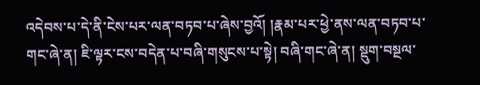འདེབས་པ་དེ་ནི་ངེས་པར་ལན་བཏབ་པ་ཞེས་བྱའོ། །རྣམ་པར་ཕྱེ་ནས་ལན་བཏབ་པ་གང་ཞེ་ན། ཇི་ལྟར་ངས་བདེན་པ་བཞི་གསུངས་པ་སྟེ། བཞི་གང་ཞེ་ན། སྡུག་བསྔལ་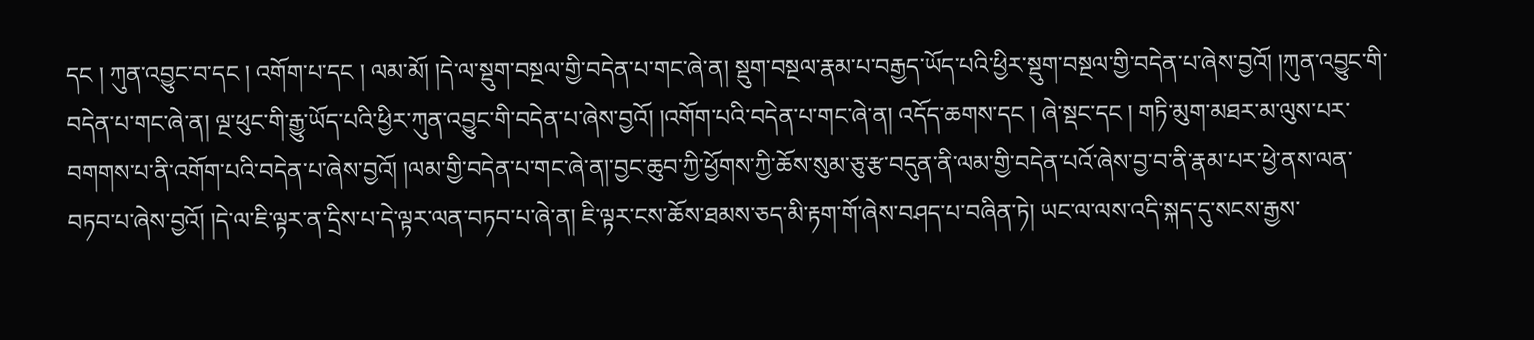དང ། ཀུན་འབྱུང་བ་དང ། འགོག་པ་དང ། ལམ་མོ། །དེ་ལ་སྡུག་བསྔལ་གྱི་བདེན་པ་གང་ཞེ་ན། སྡུག་བསྔལ་རྣམ་པ་བརྒྱད་ཡོད་པའི་ཕྱིར་སྡུག་བསྔལ་གྱི་བདེན་པ་ཞེས་བྱའོ། །ཀུན་འབྱུང་གི་བདེན་པ་གང་ཞེ་ན། ལྔ་ཕུང་གི་རྒྱུ་ཡོད་པའི་ཕྱིར་ཀུན་འབྱུང་གི་བདེན་པ་ཞེས་བྱའོ། །འགོག་པའི་བདེན་པ་གང་ཞེ་ན། འདོད་ཆགས་དང ། ཞེ་སྡང་དང ། གཏི་མུག་མཐར་མ་ལུས་པར་བགགས་པ་ནི་འགོག་པའི་བདེན་པ་ཞེས་བྱའོ། །ལམ་གྱི་བདེན་པ་གང་ཞེ་ན།་བྱང་ཆུབ་ཀྱི་ཕྱོགས་ཀྱི་ཆོས་སུམ་ཅུ་རྩ་བདུན་ནི་ལམ་གྱི་བདེན་པའོ་ཞེས་བྱ་བ་ནི་རྣམ་པར་ཕྱེ་ནས་ལན་བཏབ་པ་ཞེས་བྱའོ། །དེ་ལ་ཇི་ལྟར་ན་དྲིས་པ་དེ་ལྟར་ལན་བཏབ་པ་ཞེ་ན། ཇི་ལྟར་ངས་ཆོས་ཐམས་ཅད་མི་རྟག་གོ་ཞེས་བཤད་པ་བཞིན་ཏེ། ཡང་ལ་ལས་འདི་སྐད་དུ་སངས་རྒྱས་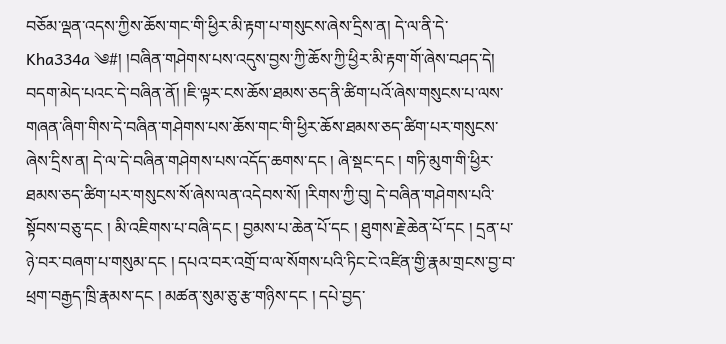བཅོམ་ལྡན་འདས་ཀྱིས་ཆོས་གང་གི་ཕྱིར་མི་རྟག་པ་གསུངས་ཞེས་དྲིས་ན། དེ་ལ་ནི་དེ་ Kha334a ༄#། །བཞིན་གཤེགས་པས་འདུས་བྱས་ཀྱི་ཆོས་ཀྱི་ཕྱིར་མི་རྟག་གོ་ཞེས་བཤད་དེ། བདག་མེད་པའང་དེ་བཞིན་ནོ། །ཇི་ལྟར་ངས་ཆོས་ཐམས་ཅད་ནི་ཚིག་པའོ་ཞེས་གསུངས་པ་ལས་གཞན་ཞིག་གིས་དེ་བཞིན་གཤེགས་པས་ཆོས་གང་གི་ཕྱིར་ཆོས་ཐམས་ཅད་ཚིག་པར་གསུངས་ཞེས་དྲིས་ན། དེ་ལ་དེ་བཞིན་གཤེགས་པས་འདོད་ཆགས་དང ། ཞེ་སྡང་དང ། གཏི་མུག་གི་ཕྱིར་ཐམས་ཅད་ཚིག་པར་གསུངས་སོ་ཞེས་ལན་འདེབས་སོ། །རིགས་ཀྱི་བུ། དེ་བཞིན་གཤེགས་པའི་སྟོབས་བཅུ་དང ། མི་འཇིགས་པ་བཞི་དང ། བྱམས་པ་ཆེན་པོ་དང ། ཐུགས་རྗེ་ཆེན་པོ་དང ། དྲན་པ་ཉེ་བར་བཞག་པ་གསུམ་དང ། དཔའ་བར་འགྲོ་བ་ལ་སོགས་པའི་ཏིང་ངེ་འཛིན་གྱི་རྣམ་གྲངས་བྱ་བ་ཕྲག་བརྒྱད་ཁྲི་རྣམས་དང ། མཚན་སུམ་ཅུ་རྩ་གཉིས་དང ། དཔེ་བྱད་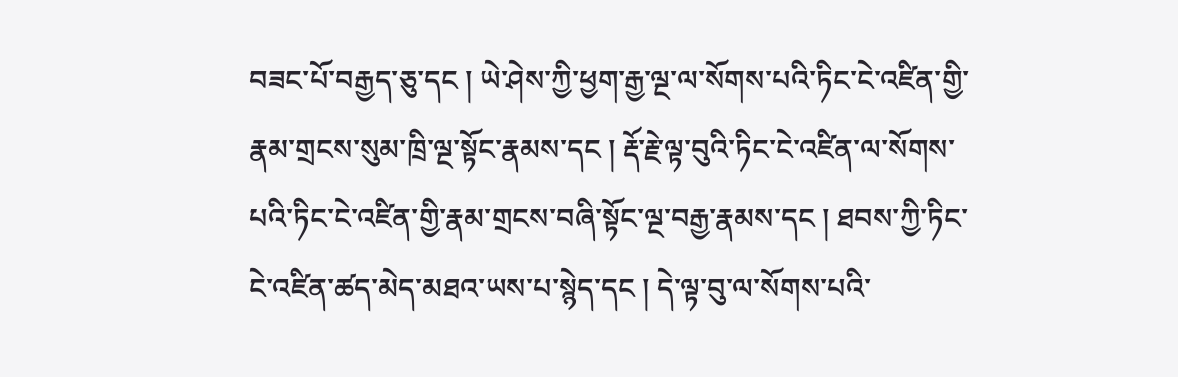བཟང་པོ་བརྒྱད་ཅུ་དང ། ཡེ་ཤེས་ཀྱི་ཕྱག་རྒྱ་ལྔ་ལ་སོགས་པའི་ཏིང་ངེ་འཛིན་གྱི་རྣམ་གྲངས་སུམ་ཁྲི་ལྔ་སྟོང་རྣམས་དང ། རྡོ་རྗེ་ལྟ་བུའི་ཏིང་ངེ་འཛིན་ལ་སོགས་པའི་ཏིང་ངེ་འཛིན་གྱི་རྣམ་གྲངས་བཞི་སྟོང་ལྔ་བརྒྱ་རྣམས་དང ། ཐབས་ཀྱི་ཏིང་ངེ་འཛིན་ཚད་མེད་མཐའ་ཡས་པ་སྙེད་དང ། དེ་ལྟ་བུ་ལ་སོགས་པའི་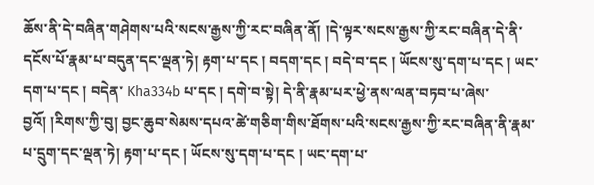ཆོས་ནི་དེ་བཞིན་གཤེགས་པའི་སངས་རྒྱས་ཀྱི་རང་བཞིན་ནོ། །དེ་ལྟར་སངས་རྒྱས་ཀྱི་རང་བཞིན་དེ་ནི་དངོས་པོ་རྣམ་པ་བདུན་དང་ལྡན་ཏེ། རྟག་པ་དང ། བདག་དང ། བདེ་བ་དང ། ཡོངས་སུ་དག་པ་དང ། ཡང་དག་པ་དང ། བདེན་ Kha334b པ་དང ། དགེ་བ་སྟེ། དེ་ནི་རྣམ་པར་ཕྱེ་ནས་ལན་བཏབ་པ་ཞེས་བྱའོ། །རིགས་ཀྱི་བུ། བྱང་ཆུབ་སེམས་དཔའ་ཚེ་གཅིག་གིས་ཐོགས་པའི་སངས་རྒྱས་ཀྱི་རང་བཞིན་ནི་རྣམ་པ་དྲུག་དང་ལྡན་ཏེ། རྟག་པ་དང ། ཡོངས་སུ་དག་པ་དང ། ཡང་དག་པ་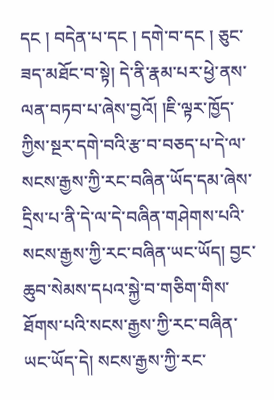དང ། བདེན་པ་དང ། དགེ་བ་དང ། ཅུང་ཟད་མཐོང་བ་སྟེ། དེ་ནི་རྣམ་པར་ཕྱེ་ནས་ལན་བཏབ་པ་ཞེས་བྱའོ། །ཇི་ལྟར་ཁྱོད་ཀྱིས་སྔར་དགེ་བའི་རྩ་བ་བཅད་པ་དེ་ལ་སངས་རྒྱས་ཀྱི་རང་བཞིན་ཡོད་དམ་ཞེས་དྲིས་པ་ནི་དེ་ལ་དེ་བཞིན་གཤེགས་པའི་སངས་རྒྱས་ཀྱི་རང་བཞིན་ཡང་ཡོད། བྱང་ཆུབ་སེམས་དཔའ་སྐྱེ་བ་གཅིག་གིས་ཐོགས་པའི་སངས་རྒྱས་ཀྱི་རང་བཞིན་ཡང་ཡོད་དེ། སངས་རྒྱས་ཀྱི་རང་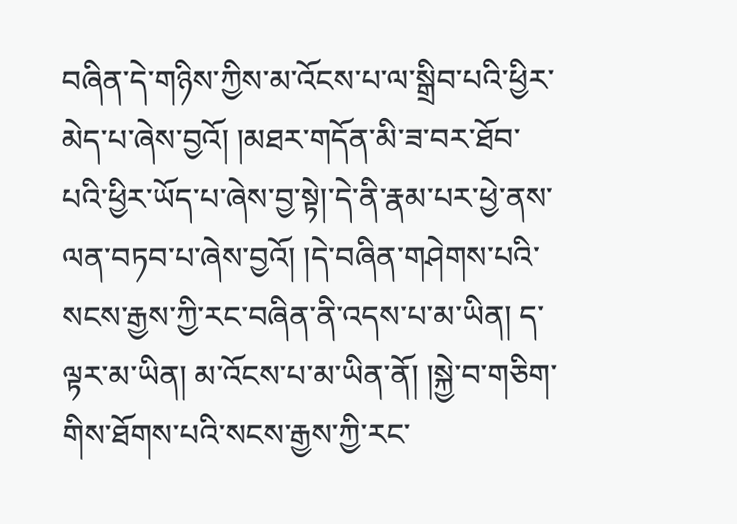བཞིན་དེ་གཉིས་ཀྱིས་མ་འོངས་པ་ལ་སྒྲིབ་པའི་ཕྱིར་མེད་པ་ཞེས་བྱའོ། །མཐར་གདོན་མི་ཟ་བར་ཐོབ་པའི་ཕྱིར་ཡོད་པ་ཞེས་བྱ་སྟེ།་དེ་ནི་རྣམ་པར་ཕྱེ་ནས་ལན་བཏབ་པ་ཞེས་བྱའོ། །དེ་བཞིན་གཤེགས་པའི་སངས་རྒྱས་ཀྱི་རང་བཞིན་ནི་འདས་པ་མ་ཡིན། ད་ལྟར་མ་ཡིན། མ་འོངས་པ་མ་ཡིན་ནོ། །སྐྱེ་བ་གཅིག་གིས་ཐོགས་པའི་སངས་རྒྱས་ཀྱི་རང་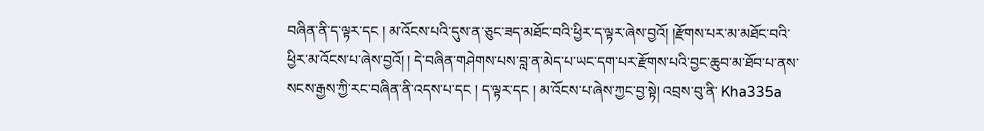བཞིན་ནི་ད་ལྟར་དང ། མ་འོངས་པའི་དུས་ན་ཅུང་ཟད་མཐོང་བའི་ཕྱིར་ད་ལྟར་ཞེས་བྱའོ། །རྫོགས་པར་མ་མཐོང་བའི་ཕྱིར་མ་འོངས་པ་ཞེས་བྱའོ། ། དེ་བཞིན་གཤེགས་པས་བླ་ན་མེད་པ་ཡང་དག་པར་རྫོགས་པའི་བྱང་ཆུབ་མ་ཐོབ་པ་ནས་སངས་རྒྱས་ཀྱི་རང་བཞིན་ནི་འདས་པ་དང ། ད་ལྟར་དང ། མ་འོངས་པ་ཞེས་ཀྱང་བྱ་སྟེ། འབྲས་བུ་ནི་ Kha335a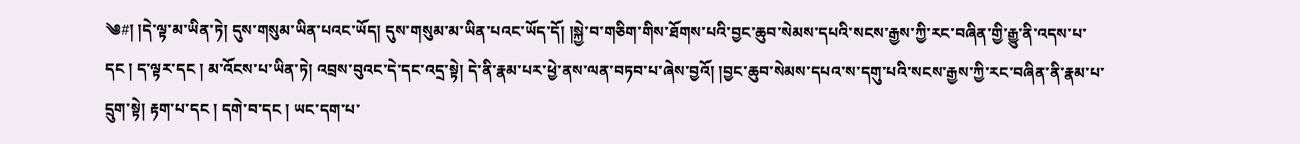༄#། །དེ་ལྟ་མ་ཡིན་ཏེ། དུས་གསུམ་ཡིན་པའང་ཡོད། དུས་གསུམ་མ་ཡིན་པའང་ཡོད་དོ། །སྐྱེ་བ་གཅིག་གིས་ཐོགས་པའི་བྱང་ཆུབ་སེམས་དཔའི་སངས་རྒྱས་ཀྱི་རང་བཞིན་གྱི་རྒྱུ་ནི་འདས་པ་དང ། ད་ལྟར་དང ། མ་འོངས་པ་ཡིན་ཏེ། འབྲས་བུའང་དེ་དང་འདྲ་སྟེ། དེ་ནི་རྣམ་པར་ཕྱེ་ནས་ལན་བཏབ་པ་ཞེས་བྱའོ། །བྱང་ཆུབ་སེམས་དཔའ་ས་དགུ་པའི་སངས་རྒྱས་ཀྱི་རང་བཞིན་ནི་རྣམ་པ་དྲུག་སྟེ། རྟག་པ་དང ། དགེ་བ་དང ། ཡང་དག་པ་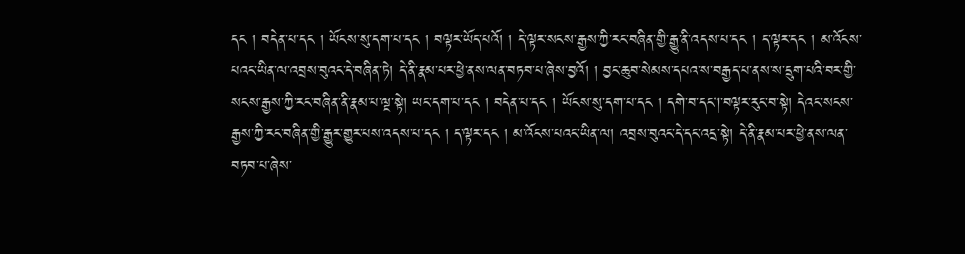དང ། བདེན་པ་དང ། ཡོངས་སུ་དག་པ་དང ། བལྟར་ཡོད་པའོ། ། དེ་ལྟར་སངས་རྒྱས་ཀྱི་རང་བཞིན་གྱི་རྒྱུ་ནི་འདས་པ་དང ། ད་ལྟར་དང ། མ་འོངས་པའང་ཡིན་ལ་འབྲས་བུའང་དེ་བཞིན་ཏེ། དེ་ནི་རྣམ་པར་ཕྱེ་ནས་ལན་བཏབ་པ་ཞེས་བྱའོ། ། བྱང་ཆུབ་སེམས་དཔའ་ས་བརྒྱད་པ་ནས་ས་དྲུག་པའི་བར་གྱི་སངས་རྒྱས་ཀྱི་རང་བཞིན་ནི་རྣམ་པ་ལྔ་སྟེ། ཡང་དག་པ་དང ། བདེན་པ་དང ། ཡོངས་སུ་དག་པ་དང ། དགེ་བ་དང།་བལྟར་རུང་བ་སྟེ། དེའང་སངས་རྒྱས་ཀྱི་རང་བཞིན་གྱི་རྒྱུར་གྱུར་པས་འདས་པ་དང ། ད་ལྟར་དང ། མ་འོངས་པའང་ཡིན་ལ། འབྲས་བུའང་དེ་དང་འདྲ་སྟེ། དེ་ནི་རྣམ་པར་ཕྱེ་ནས་ལན་བཏབ་པ་ཞེས་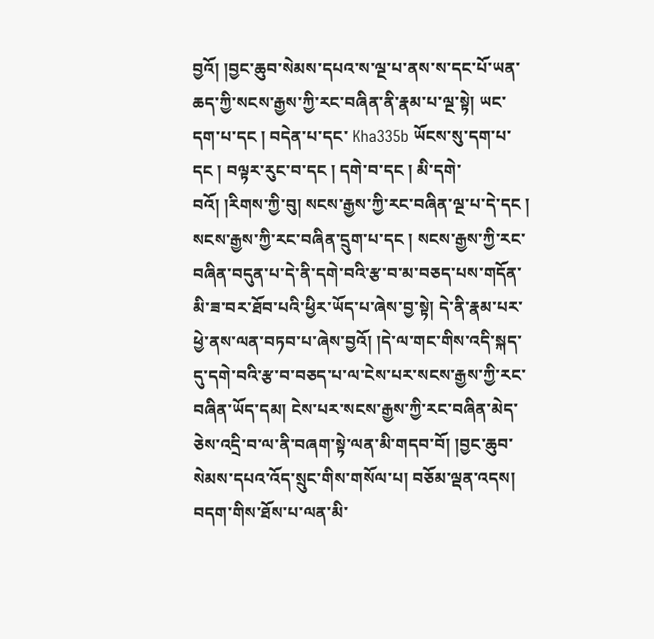བྱའོ། །བྱང་ཆུབ་སེམས་དཔའ་ས་ལྔ་པ་ནས་ས་དང་པོ་ཡན་ཆད་ཀྱི་སངས་རྒྱས་ཀྱི་རང་བཞིན་ནི་རྣམ་པ་ལྔ་སྟེ། ཡང་དག་པ་དང ། བདེན་པ་དང་ Kha335b ཡོངས་སུ་དག་པ་དང ། བལྟར་རུང་བ་དང ། དགེ་བ་དང ། མི་དགེ་བའོ། །རིགས་ཀྱི་བུ། སངས་རྒྱས་ཀྱི་རང་བཞིན་ལྔ་པ་དེ་དང ། སངས་རྒྱས་ཀྱི་རང་བཞིན་དྲུག་པ་དང ། སངས་རྒྱས་ཀྱི་རང་བཞིན་བདུན་པ་དེ་ནི་དགེ་བའི་རྩ་བ་མ་བཅད་པས་གདོན་མི་ཟ་བར་ཐོབ་པའི་ཕྱིར་ཡོད་པ་ཞེས་བྱ་སྟེ། དེ་ནི་རྣམ་པར་ཕྱེ་ནས་ལན་བཏབ་པ་ཞེས་བྱའོ། །དེ་ལ་གང་གིས་འདི་སྐད་དུ་དགེ་བའི་རྩ་བ་བཅད་པ་ལ་ངེས་པར་སངས་རྒྱས་ཀྱི་རང་བཞིན་ཡོད་དམ། ངེས་པར་སངས་རྒྱས་ཀྱི་རང་བཞིན་མེད་ཅེས་འདྲི་བ་ལ་ནི་བཞག་སྟེ་ལན་མི་གདབ་བོ། །བྱང་ཆུབ་སེམས་དཔའ་འོད་སྲུང་གིས་གསོལ་པ། བཅོམ་ལྡན་འདས། བདག་གིས་ཐོས་པ་ལན་མི་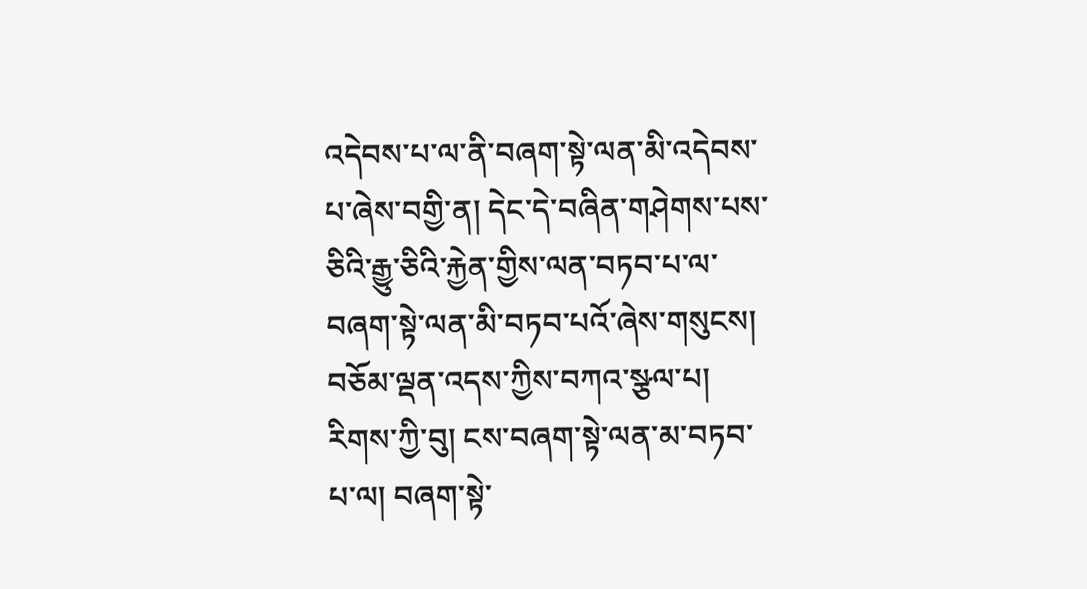འདེབས་པ་ལ་ནི་བཞག་སྟེ་ལན་མི་འདེབས་པ་ཞེས་བགྱི་ན། དེང་དེ་བཞིན་གཤེགས་པས་ཅིའི་རྒྱུ་ཅིའི་རྐྱེན་གྱིས་ལན་བཏབ་པ་ལ་བཞག་སྟེ་ལན་མི་བཏབ་པའོ་ཞེས་གསུངས། བཅོམ་ལྡན་འདས་ཀྱིས་བཀའ་སྩལ་པ། རིགས་ཀྱི་བུ། ངས་བཞག་སྟེ་ལན་མ་བཏབ་པ་ལ། བཞག་སྟེ་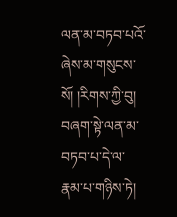ལན་མ་བཏབ་པའོ་ཞེས་མ་གསུངས་སོ། །རིགས་ཀྱི་བུ། བཞག་སྟེ་ལན་མ་བཏབ་པ་དེ་ལ་རྣམ་པ་གཉིས་ཏེ།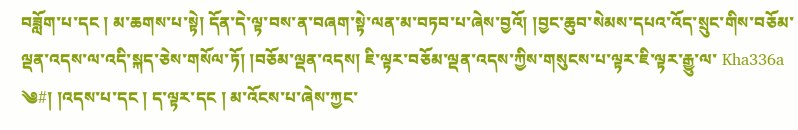བཟློག་པ་དང ། མ་ཆགས་པ་སྟེ། དོན་དེ་ལྟ་བས་ན་བཞག་སྟེ་ལན་མ་བཏབ་པ་ཞེས་བྱའོ། །བྱང་ཆུབ་སེམས་དཔའ་འོད་སྲུང་གིས་བཅོམ་ལྡན་འདས་ལ་འདི་སྐད་ཅེས་གསོལ་ཏོ། །བཅོམ་ལྡན་འདས། ཇི་ལྟར་བཅོམ་ལྡན་འདས་ཀྱིས་གསུངས་པ་ལྟར་ཇི་ལྟར་རྒྱུ་ལ་ Kha336a ༄#། །འདས་པ་དང ། ད་ལྟར་དང ། མ་འོངས་པ་ཞེས་ཀྱང་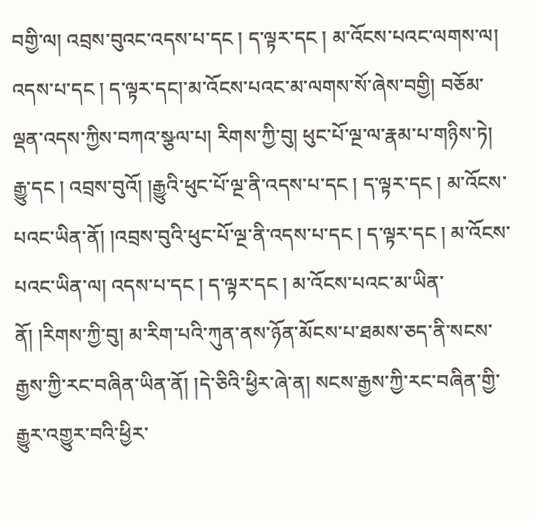བགྱི་ལ། འབྲས་བུའང་འདས་པ་དང ། ད་ལྟར་དང ། མ་འོངས་པའང་ལགས་ལ། འདས་པ་དང ། ད་ལྟར་དང།་མ་འོངས་པའང་མ་ལགས་སོ་ཞེས་བགྱི། བཅོམ་ལྡན་འདས་ཀྱིས་བཀའ་སྩལ་པ། རིགས་ཀྱི་བུ། ཕུང་པོ་ལྔ་ལ་རྣམ་པ་གཉིས་ཏེ། རྒྱུ་དང ། འབྲས་བུའོ། །རྒྱུའི་ཕུང་པོ་ལྔ་ནི་འདས་པ་དང ། ད་ལྟར་དང ། མ་འོངས་པའང་ཡིན་ནོ། །འབྲས་བུའི་ཕུང་པོ་ལྔ་ནི་འདས་པ་དང ། ད་ལྟར་དང ། མ་འོངས་པའང་ཡིན་ལ། འདས་པ་དང ། ད་ལྟར་དང ། མ་འོངས་པའང་མ་ཡིན་ནོ། །རིགས་ཀྱི་བུ། མ་རིག་པའི་ཀུན་ནས་ཉོན་མོངས་པ་ཐམས་ཅད་ནི་སངས་རྒྱས་ཀྱི་རང་བཞིན་ཡིན་ནོ། །དེ་ཅིའི་ཕྱིར་ཞེ་ན། སངས་རྒྱས་ཀྱི་རང་བཞིན་གྱི་རྒྱུར་འགྱུར་བའི་ཕྱིར་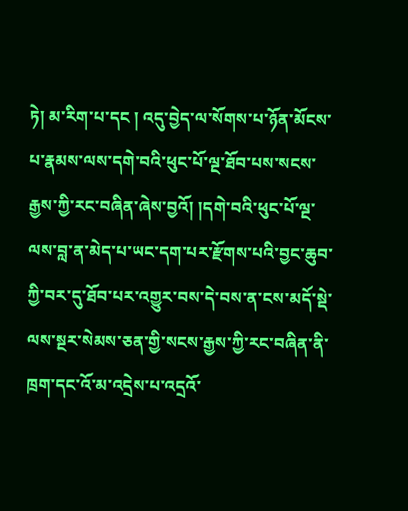ཏེ། མ་རིག་པ་དང ། འདུ་བྱེད་ལ་སོགས་པ་ཉོན་མོངས་པ་རྣམས་ལས་དགེ་བའི་ཕུང་པོ་ལྔ་ཐོབ་པས་སངས་རྒྱས་ཀྱི་རང་བཞིན་ཞེས་བྱའོ། །དགེ་བའི་ཕུང་པོ་ལྔ་ལས་བླ་ན་མེད་པ་ཡང་དག་པར་རྫོགས་པའི་བྱང་ཆུབ་ཀྱི་བར་དུ་ཐོབ་པར་འགྱུར་བས་དེ་བས་ན་ངས་མདོ་སྡེ་ལས་སྔར་སེམས་ཅན་གྱི་སངས་རྒྱས་ཀྱི་རང་བཞིན་ནི་ཁྲག་དང་འོ་མ་འདྲེས་པ་འདྲའོ་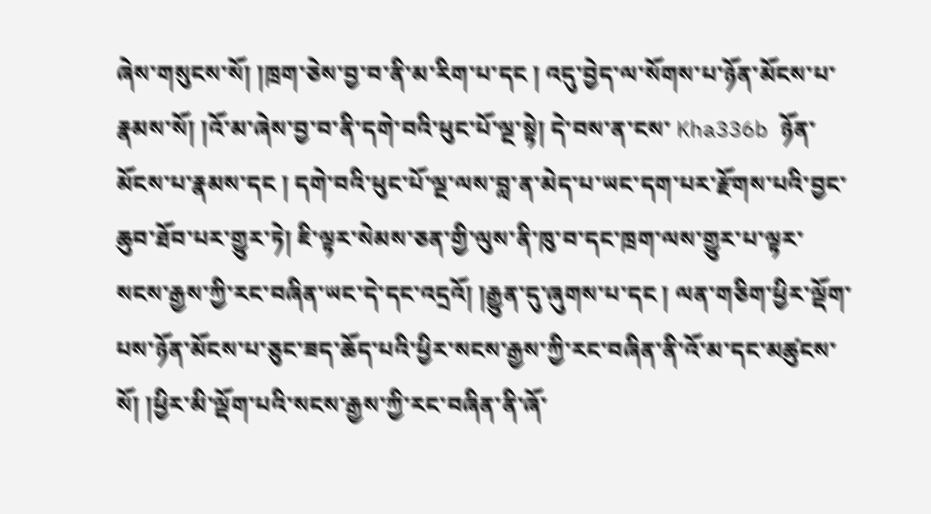ཞེས་གསུངས་སོ། །ཁྲག་ཅེས་བྱ་བ་ནི་མ་རིག་པ་དང ། འདུ་བྱེད་ལ་སོགས་པ་ཉོན་མོངས་པ་རྣམས་སོ། །འོ་མ་ཞེས་བྱ་བ་ནི་དགེ་བའི་ཕུང་པོ་ལྔ་སྟེ། དེ་བས་ན་ངས་ Kha336b ཉོན་མོངས་པ་རྣམས་དང ། དགེ་བའི་ཕུང་པོ་ལྔ་ལས་བླ་ན་མེད་པ་ཡང་དག་པར་རྫོགས་པའི་བྱང་ཆུབ་ཐོབ་པར་གྱུར་ཏེ། ཇི་ལྟར་སེམས་ཅན་གྱི་ལུས་ནི་ཁུ་བ་དང་ཁྲག་ལས་གྱུར་པ་ལྟར་སངས་རྒྱས་ཀྱི་རང་བཞིན་ཡང་དེ་དང་འདྲའོ། །རྒྱུན་དུ་ཞུགས་པ་དང ། ལན་གཅིག་ཕྱིར་ལྡོག་པས་ཉོན་མོངས་པ་ཅུང་ཟད་ཆོད་པའི་ཕྱིར་སངས་རྒྱས་ཀྱི་རང་བཞིན་ནི་འོ་མ་དང་མཚུངས་སོ། །ཕྱིར་མི་ལྡོག་པའི་སངས་རྒྱས་ཀྱི་རང་བཞིན་ནི་ཞོ་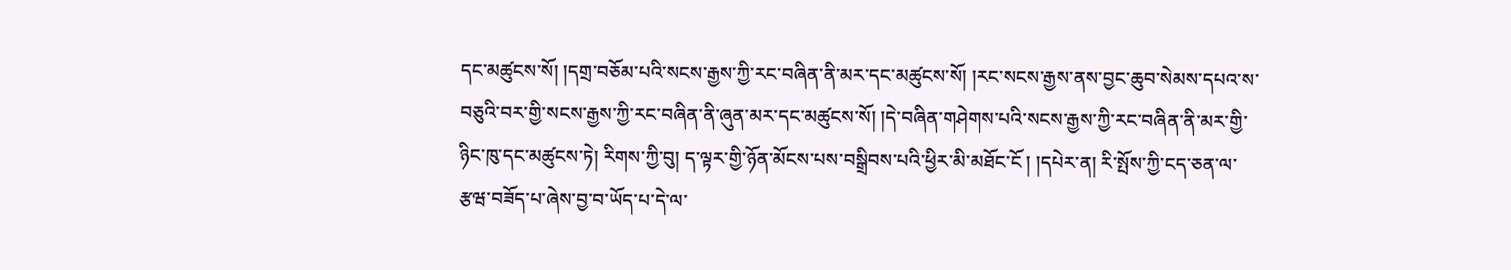དང་མཚུངས་སོ། །དགྲ་བཅོམ་པའི་སངས་རྒྱས་ཀྱི་རང་བཞིན་ནི་མར་དང་མཚུངས་སོ། །རང་སངས་རྒྱས་ནས་བྱང་ཆུབ་སེམས་དཔའ་ས་བཅུའི་བར་གྱི་སངས་རྒྱས་ཀྱི་རང་བཞིན་ནི་ཞུན་མར་དང་མཚུངས་སོ། །དེ་བཞིན་གཤེགས་པའི་སངས་རྒྱས་ཀྱི་རང་བཞིན་ནི་མར་གྱི་ཉིང་ཁུ་དང་མཚུངས་ཏེ། རིགས་ཀྱི་བུ། ད་ལྟར་གྱི་ཉོན་མོངས་པས་བསྒྲིབས་པའི་ཕྱིར་མི་མཐོང་ངོ ། །དཔེར་ན། རི་སྤོས་ཀྱི་ངད་ཅན་ལ་རྩཝ་བཟོད་པ་ཞེས་བྱ་བ་ཡོད་པ་དེ་ལ་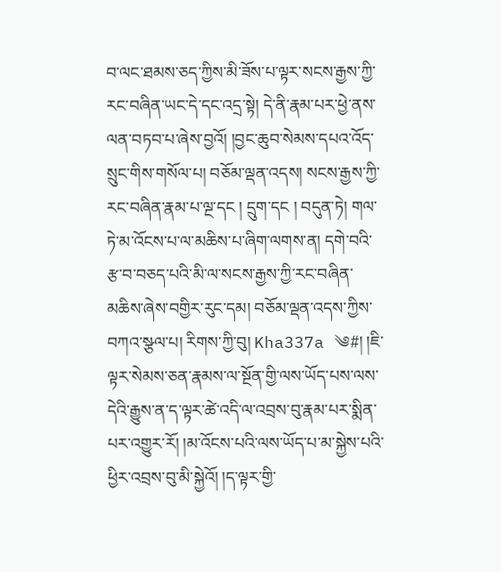བ་ལང་ཐམས་ཅད་ཀྱིས་མི་ཟོས་པ་ལྟར་སངས་རྒྱས་ཀྱི་རང་བཞིན་ཡང་དེ་དང་འདྲ་སྟེ། དེ་ནི་རྣམ་པར་ཕྱེ་ནས་ལན་བཏབ་པ་ཞེས་བྱའོ། །བྱང་ཆུབ་སེམས་དཔའ་འོད་སྲུང་གིས་གསོལ་པ། བཅོམ་ལྡན་འདས། སངས་རྒྱས་ཀྱི་རང་བཞིན་རྣམ་པ་ལྔ་དང ། དྲུག་དང ། བདུན་ཏེ། གལ་ཏེ་མ་འོངས་པ་ལ་མཆིས་པ་ཞིག་ལགས་ན། དགེ་བའི་རྩ་བ་བཅད་པའི་མི་ལ་སངས་རྒྱས་ཀྱི་རང་བཞིན་མཆིས་ཞེས་བགྱིར་རུང་དམ། བཅོམ་ལྡན་འདས་ཀྱིས་བཀའ་སྩལ་པ། རིགས་ཀྱི་བུ། Kha337a ༄#། །ཇི་ལྟར་སེམས་ཅན་རྣམས་ལ་སྔོན་གྱི་ལས་ཡོད་པས་ལས་དེའི་རྒྱུས་ན་ད་ལྟར་ཚེ་འདི་ལ་འབྲས་བུ་རྣམ་པར་སྨིན་པར་འགྱུར་རོ། །མ་འོངས་པའི་ལས་ཡོད་པ་མ་སྐྱེས་པའི་ཕྱིར་འབྲས་བུ་མི་སྐྱེའོ། །ད་ལྟར་གྱི་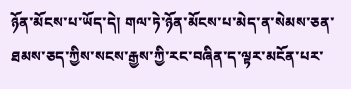ཉོན་མོངས་པ་ཡོད་དེ། གལ་ཏེ་ཉོན་མོངས་པ་མེད་ན་སེམས་ཅན་ཐམས་ཅད་ཀྱིས་སངས་རྒྱས་ཀྱི་རང་བཞིན་ད་ལྟར་མངོན་པར་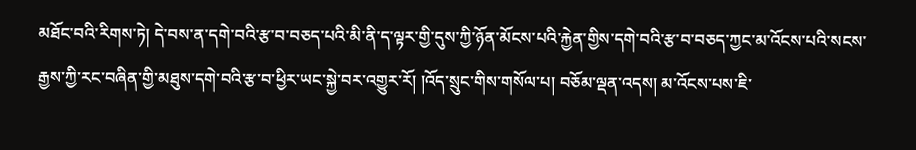མཐོང་བའི་རིགས་ཏེ། དེ་བས་ན་དགེ་བའི་རྩ་བ་བཅད་པའི་མི་ནི་ད་ལྟར་གྱི་དུས་ཀྱི་ཉོན་མོངས་པའི་རྐྱེན་གྱིས་དགེ་བའི་རྩ་བ་བཅད་ཀྱང་མ་འོངས་པའི་སངས་རྒྱས་ཀྱི་རང་བཞིན་གྱི་མཐུས་དགེ་བའི་རྩ་བ་ཕྱིར་ཡང་སྐྱེ་བར་འགྱུར་རོ། །འོད་སྲུང་གིས་གསོལ་པ། བཅོམ་ལྡན་འདས། མ་འོངས་པས་ཇི་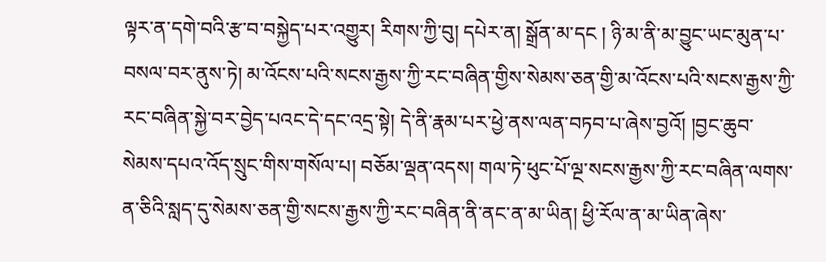ལྟར་ན་དགེ་བའི་རྩ་བ་བསྐྱེད་པར་འགྱུར། རིགས་ཀྱི་བུ། དཔེར་ན། སྒྲོན་མ་དང ། ཉི་མ་ནི་མ་བྱུང་ཡང་མུན་པ་བསལ་བར་ནུས་ཏེ། མ་འོངས་པའི་སངས་རྒྱས་ཀྱི་རང་བཞིན་གྱིས་སེམས་ཅན་གྱི་མ་འོངས་པའི་སངས་རྒྱས་ཀྱི་རང་བཞིན་སྐྱེ་བར་བྱེད་པའང་དེ་དང་འདྲ་སྟེ། དེ་ནི་རྣམ་པར་ཕྱེ་ནས་ལན་བཏབ་པ་ཞེས་བྱའོ། །བྱང་ཆུབ་སེམས་དཔའ་འོད་སྲུང་གིས་གསོལ་པ། བཅོམ་ལྡན་འདས། གལ་ཏེ་ཕུང་པོ་ལྔ་སངས་རྒྱས་ཀྱི་རང་བཞིན་ལགས་ན་ཅིའི་སླད་དུ་སེམས་ཅན་གྱི་སངས་རྒྱས་ཀྱི་རང་བཞིན་ནི་ནང་ན་མ་ཡིན། ཕྱི་རོལ་ན་མ་ཡིན་ཞེས་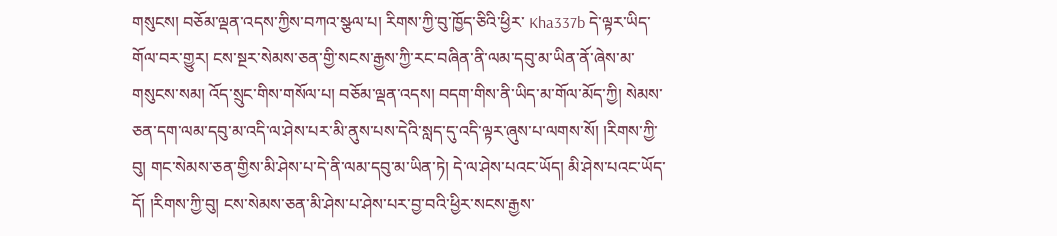གསུངས། བཅོམ་ལྡན་འདས་ཀྱིས་བཀའ་སྩལ་པ། རིགས་ཀྱི་བུ་ཁྱོད་ཅིའི་ཕྱིར་ Kha337b དེ་ལྟར་ཡིད་གོལ་བར་གྱུར། ངས་སྔར་སེམས་ཅན་གྱི་སངས་རྒྱས་ཀྱི་རང་བཞིན་ནི་ལམ་དབུ་མ་ཡིན་ནོ་ཞེས་མ་གསུངས་སམ། འོད་སྲུང་གིས་གསོལ་པ། བཅོམ་ལྡན་འདས། བདག་གིས་ནི་ཡིད་མ་གོལ་མོད་ཀྱི། སེམས་ཅན་དག་ལམ་དབུ་མ་འདི་ལ་ཤེས་པར་མི་ནུས་པས་དེའི་སླད་དུ་འདི་ལྟར་ཞུས་པ་ལགས་སོ། །རིགས་ཀྱི་བུ། གང་སེམས་ཅན་གྱིས་མི་ཤེས་པ་དེ་ནི་ལམ་དབུ་མ་ཡིན་ཏེ། དེ་ལ་ཤེས་པའང་ཡོད། མི་ཤེས་པའང་ཡོད་དོ། །རིགས་ཀྱི་བུ། ངས་སེམས་ཅན་མི་ཤེས་པ་ཤེས་པར་བྱ་བའི་ཕྱིར་སངས་རྒྱས་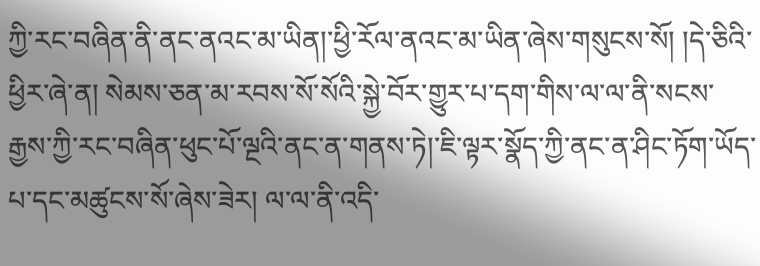ཀྱི་རང་བཞིན་ནི་ནང་ནའང་མ་ཡིན།་ཕྱི་རོལ་ནའང་མ་ཡིན་ཞེས་གསུངས་སོ། །དེ་ཅིའི་ཕྱིར་ཞེ་ན། སེམས་ཅན་མ་རབས་སོ་སོའི་སྐྱེ་བོར་གྱུར་པ་དག་གིས་ལ་ལ་ནི་སངས་རྒྱས་ཀྱི་རང་བཞིན་ཕུང་པོ་ལྔའི་ནང་ན་གནས་ཏེ།་ཇི་ལྟར་སྣོད་ཀྱི་ནང་ན་ཤིང་ཏོག་ཡོད་པ་དང་མཚུངས་སོ་ཞེས་ཟེར། ལ་ལ་ནི་འདི་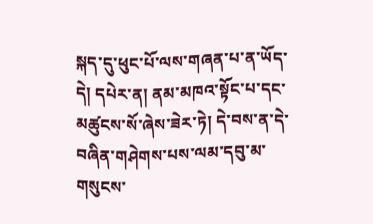སྐད་དུ་ཕུང་པོ་ལས་གཞན་པ་ན་ཡོད་དེ། དཔེར་ན། ནམ་མཁའ་སྟོང་པ་དང་མཚུངས་སོ་ཞེས་ཟེར་ཏེ། དེ་བས་ན་དེ་བཞིན་གཤེགས་པས་ལམ་དབུ་མ་གསུངས་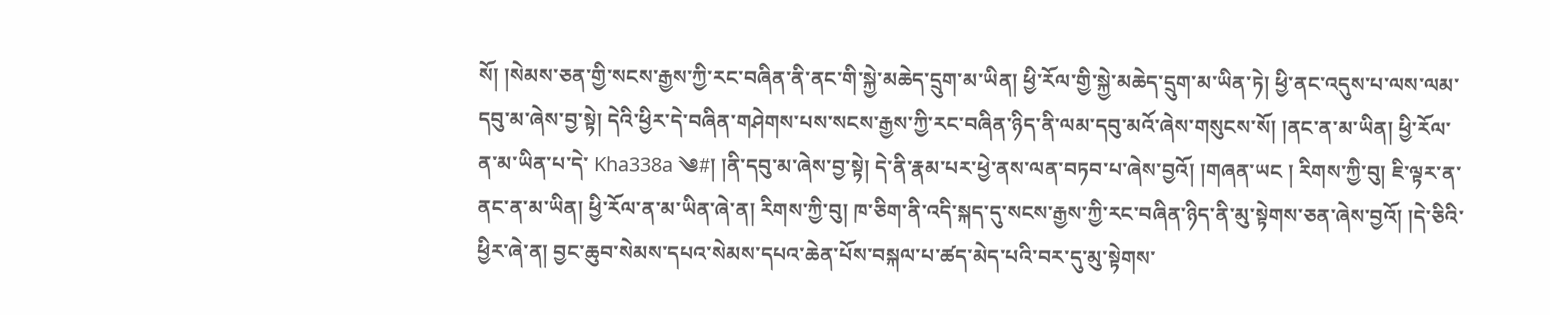སོ། །སེམས་ཅན་གྱི་སངས་རྒྱས་ཀྱི་རང་བཞིན་ནི་ནང་གི་སྐྱེ་མཆེད་དྲུག་མ་ཡིན། ཕྱི་རོལ་གྱི་སྐྱེ་མཆེད་དྲུག་མ་ཡིན་ཏེ། ཕྱི་ནང་འདུས་པ་ལས་ལམ་དབུ་མ་ཞེས་བྱ་སྟེ། དེའི་ཕྱིར་དེ་བཞིན་གཤེགས་པས་སངས་རྒྱས་ཀྱི་རང་བཞིན་ཉིད་ནི་ལམ་དབུ་མའོ་ཞེས་གསུངས་སོ། །ནང་ན་མ་ཡིན། ཕྱི་རོལ་ན་མ་ཡིན་པ་དེ་ Kha338a ༄#། །ནི་དབུ་མ་ཞེས་བྱ་སྟེ། དེ་ནི་རྣམ་པར་ཕྱེ་ནས་ལན་བཏབ་པ་ཞེས་བྱའོ། །གཞན་ཡང ། རིགས་ཀྱི་བུ། ཇི་ལྟར་ན་ནང་ན་མ་ཡིན། ཕྱི་རོལ་ན་མ་ཡིན་ཞེ་ན། རིགས་ཀྱི་བུ། ཁ་ཅིག་ནི་འདི་སྐད་དུ་སངས་རྒྱས་ཀྱི་རང་བཞིན་ཉིད་ནི་མུ་སྟེགས་ཅན་ཞེས་བྱའོ། །དེ་ཅིའི་ཕྱིར་ཞེ་ན། བྱང་ཆུབ་སེམས་དཔའ་སེམས་དཔའ་ཆེན་པོས་བསྐལ་པ་ཚད་མེད་པའི་བར་དུ་མུ་སྟེགས་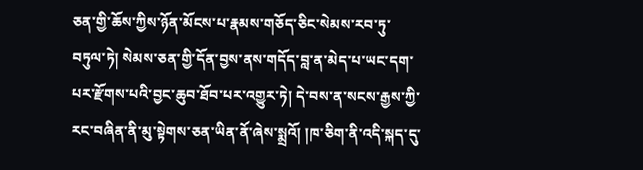ཅན་གྱི་ཆོས་ཀྱིས་ཉོན་མོངས་པ་རྣམས་གཅོད་ཅིང་སེམས་རབ་ཏུ་བཏུལ་ཏེ། སེམས་ཅན་གྱི་དོན་བྱས་ནས་གདོད་བླ་ན་མེད་པ་ཡང་དག་པར་རྫོགས་པའི་བྱང་ཆུབ་ཐོབ་པར་འགྱུར་ཏེ། དེ་བས་ན་སངས་རྒྱས་ཀྱི་རང་བཞིན་ནི་མུ་སྟེགས་ཅན་ཡིན་ནོ་ཞེས་སྨྲའོ། །ཁ་ཅིག་ནི་འདི་སྐད་དུ་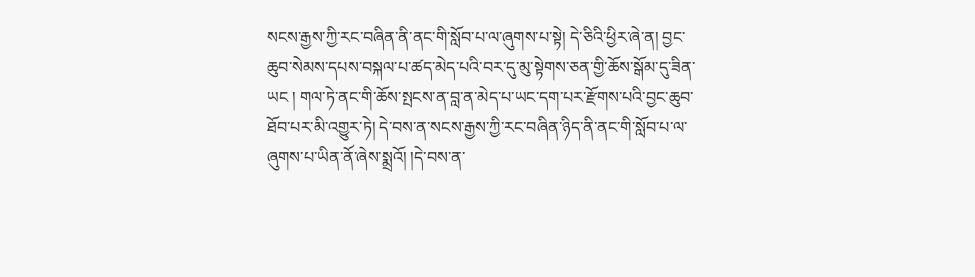སངས་རྒྱས་ཀྱི་རང་བཞིན་ནི་ནང་གི་སློབ་པ་ལ་ཞུགས་པ་སྟེ། དེ་ཅིའི་ཕྱིར་ཞེ་ན། བྱང་ཆུབ་སེམས་དཔས་བསྐལ་པ་ཚད་མེད་པའི་བར་དུ་མུ་སྟེགས་ཅན་གྱི་ཆོས་སྒོམ་དུ་ཟིན་ཡང ། གལ་ཏེ་ནང་གི་ཆོས་སྤངས་ན་བླ་ན་མེད་པ་ཡང་དག་པར་རྫོགས་པའི་བྱང་ཆུབ་ཐོབ་པར་མི་འགྱུར་ཏེ། དེ་བས་ན་སངས་རྒྱས་ཀྱི་རང་བཞིན་ཉིད་ནི་ནང་གི་སློབ་པ་ལ་ཞུགས་པ་ཡིན་ནོ་ཞེས་སྨྲའོ། །དེ་བས་ན་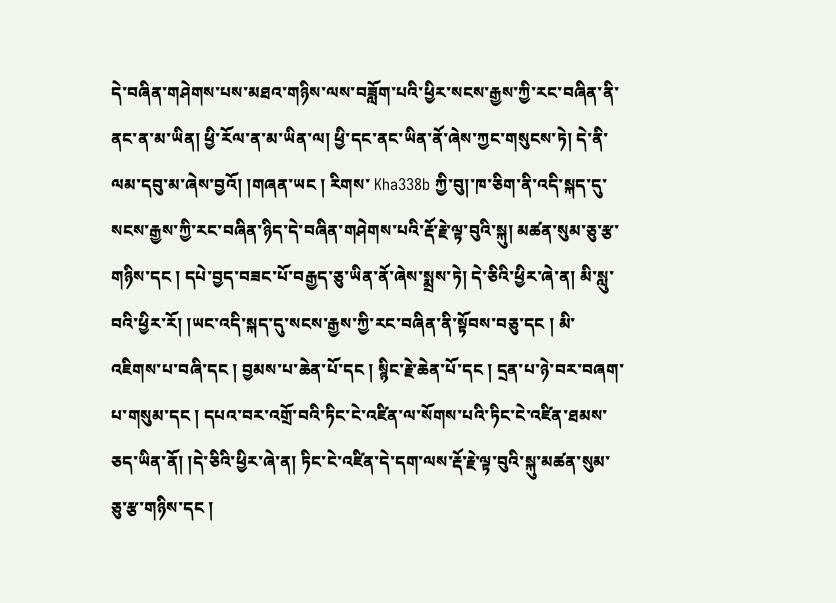དེ་བཞིན་གཤེགས་པས་མཐའ་གཉིས་ལས་བཟློག་པའི་ཕྱིར་སངས་རྒྱས་ཀྱི་རང་བཞིན་ནི་ནང་ན་མ་ཡིན། ཕྱི་རོལ་ན་མ་ཡིན་ལ། ཕྱི་དང་ནང་ཡིན་ནོ་ཞེས་ཀྱང་གསུངས་ཏེ། དེ་ནི་ལམ་དབུ་མ་ཞེས་བྱའོ། །གཞན་ཡང ། རིགས་ Kha338b ཀྱི་བུ།་ཁ་ཅིག་ནི་འདི་སྐད་དུ་སངས་རྒྱས་ཀྱི་རང་བཞིན་ཉིད་དེ་བཞིན་གཤེགས་པའི་རྡོ་རྗེ་ལྟ་བུའི་སྐུ། མཚན་སུམ་ཅུ་རྩ་གཉིས་དང ། དཔེ་བྱད་བཟང་པོ་བརྒྱད་ཅུ་ཡིན་ནོ་ཞེས་སྨྲས་ཏེ། དེ་ཅིའི་ཕྱིར་ཞེ་ན། མི་སླུ་བའི་ཕྱིར་རོ། །ཡང་འདི་སྐད་དུ་སངས་རྒྱས་ཀྱི་རང་བཞིན་ནི་སྟོབས་བཅུ་དང ། མི་འཇིགས་པ་བཞི་དང ། བྱམས་པ་ཆེན་པོ་དང ། སྙིང་རྗེ་ཆེན་པོ་དང ། དྲན་པ་ཉེ་བར་བཞག་པ་གསུམ་དང ། དཔའ་བར་འགྲོ་བའི་ཏིང་ངེ་འཛིན་ལ་སོགས་པའི་ཏིང་ངེ་འཛིན་ཐམས་ཅད་ཡིན་ནོ། །དེ་ཅིའི་ཕྱིར་ཞེ་ན། ཏིང་ངེ་འཛིན་དེ་དག་ལས་རྡོ་རྗེ་ལྟ་བུའི་སྐུ་མཚན་སུམ་ཅུ་རྩ་གཉིས་དང །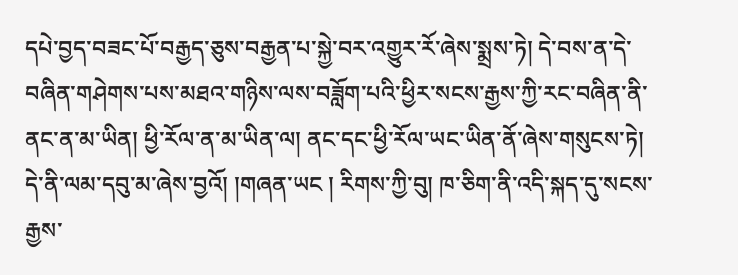དཔེ་བྱད་བཟང་པོ་བརྒྱད་ཅུས་བརྒྱན་པ་སྐྱེ་བར་འགྱུར་རོ་ཞེས་སྨྲས་ཏེ། དེ་བས་ན་དེ་བཞིན་གཤེགས་པས་མཐའ་གཉིས་ལས་བཟློག་པའི་ཕྱིར་སངས་རྒྱས་ཀྱི་རང་བཞིན་ནི་ནང་ན་མ་ཡིན། ཕྱི་རོལ་ན་མ་ཡིན་ལ། ནང་དང་ཕྱི་རོལ་ཡང་ཡིན་ནོ་ཞེས་གསུངས་ཏེ། དེ་ནི་ལམ་དབུ་མ་ཞེས་བྱའོ། །གཞན་ཡང ། རིགས་ཀྱི་བུ། ཁ་ཅིག་ནི་འདི་སྐད་དུ་སངས་རྒྱས་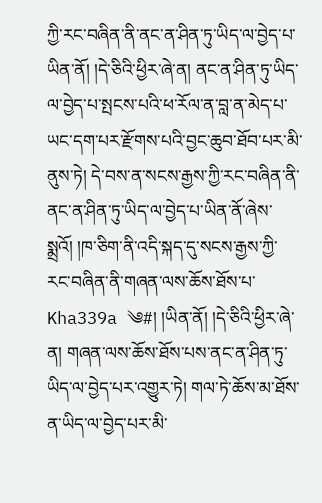ཀྱི་རང་བཞིན་ནི་ནང་ན་ཤིན་ཏུ་ཡིད་ལ་བྱེད་པ་ཡིན་ནོ། །དེ་ཅིའི་ཕྱིར་ཞེ་ན། ནང་ན་ཤིན་ཏུ་ཡིད་ལ་བྱེད་པ་སྤངས་པའི་ཕ་རོལ་ན་བླ་ན་མེད་པ་ཡང་དག་པར་རྫོགས་པའི་བྱང་ཆུབ་ཐོབ་པར་མི་ནུས་ཏེ། དེ་བས་ན་སངས་རྒྱས་ཀྱི་རང་བཞིན་ནི་ནང་ན་ཤིན་ཏུ་ཡིད་ལ་བྱེད་པ་ཡིན་ནོ་ཞེས་སྨྲའོ། །ཁ་ཅིག་ནི་འདི་སྐད་དུ་སངས་རྒྱས་ཀྱི་རང་བཞིན་ནི་གཞན་ལས་ཆོས་ཐོས་པ་ Kha339a ༄#། །ཡིན་ནོ། །དེ་ཅིའི་ཕྱིར་ཞེ་ན། གཞན་ལས་ཆོས་ཐོས་པས་ནང་ན་ཤིན་ཏུ་ཡིད་ལ་བྱེད་པར་འགྱུར་ཏེ། གལ་ཏེ་ཆོས་མ་ཐོས་ན་ཡིད་ལ་བྱེད་པར་མི་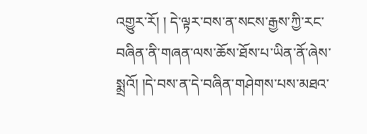འགྱུར་རོ། ། དེ་ལྟར་བས་ན་སངས་རྒྱས་ཀྱི་རང་བཞིན་ནི་གཞན་ལས་ཆོས་ཐོས་པ་ཡིན་ནོ་ཞེས་སྨྲའོ། །དེ་བས་ན་དེ་བཞིན་གཤེགས་པས་མཐའ་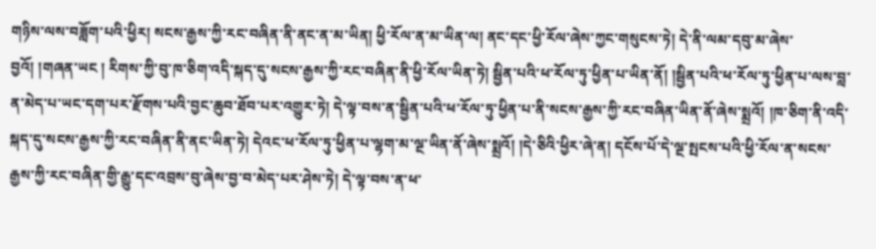གཉིས་ལས་བཟློག་པའི་ཕྱིར། སངས་རྒྱས་ཀྱི་རང་བཞིན་ནི་ནང་ན་མ་ཡིན། ཕྱི་རོལ་ན་མ་ཡིན་ལ། ནང་དང་ཕྱི་རོལ་ཞེས་ཀྱང་གསུངས་ཏེ། དེ་ནི་ལམ་དབུ་མ་ཞེས་བྱའོ། །གཞན་ཡང ། རིགས་ཀྱི་བུ་ཁ་ཅིག་འདི་སྐད་དུ་སངས་རྒྱས་ཀྱི་རང་བཞིན་ནི་ཕྱི་རོལ་ཡིན་ཏེ། སྦྱིན་པའི་ཕ་རོལ་ཏུ་ཕྱིན་པ་ཡིན་ནོ། །སྦྱིན་པའི་ཕ་རོལ་ཏུ་ཕྱིན་པ་ལས་བླ་ན་མེད་པ་ཡང་དག་པར་རྫོགས་པའི་བྱང་ཆུབ་ཐོབ་པར་འགྱུར་ཏེ། དེ་ལྟ་བས་ན་སྦྱིན་པའི་ཕ་རོལ་ཏུ་ཕྱིན་པ་ནི་སངས་རྒྱས་ཀྱི་རང་བཞིན་ཡིན་ནོ་ཞེས་སྨྲའོ། །ཁ་ཅིག་ནི་འདི་སྐད་དུ་སངས་རྒྱས་ཀྱི་རང་བཞིན་ནི་ནང་ཡིན་ཏེ། དེའང་ཕ་རོལ་ཏུ་ཕྱིན་པ་ལྷག་མ་ལྔ་ཡིན་ནོ་ཞེས་སྨྲའོ། །དེ་ཅིའི་ཕྱིར་ཞེ་ན། དངོས་པོ་དེ་ལྔ་སྤངས་པའི་ཕྱི་རོལ་ན་སངས་རྒྱས་ཀྱི་རང་བཞིན་གྱི་རྒྱུ་དང་འབྲས་བུ་ཞེས་བྱ་བ་མེད་པར་ཤེས་ཏེ། དེ་ལྟ་བས་ན་ཕ་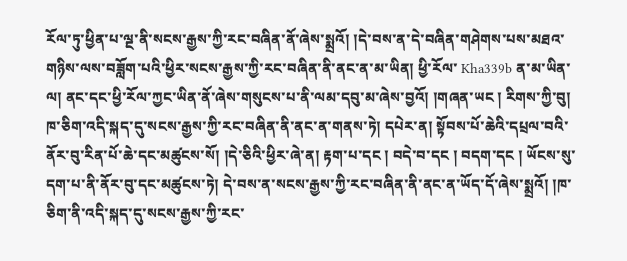རོལ་ཏུ་ཕྱིན་པ་ལྔ་ནི་སངས་རྒྱས་ཀྱི་རང་བཞིན་ནོ་ཞེས་སྨྲའོ། །དེ་བས་ན་དེ་བཞིན་གཤེགས་པས་མཐའ་གཉིས་ལས་བཟློག་པའི་ཕྱིར་སངས་རྒྱས་ཀྱི་རང་བཞིན་ནི་ནང་ན་མ་ཡིན། ཕྱི་རོལ་ Kha339b ན་མ་ཡིན་ལ། ནང་དང་ཕྱི་རོལ་ཀྱང་ཡིན་ནོ་ཞེས་གསུངས་པ་ནི་ལམ་དབུ་མ་ཞེས་བྱའོ། །གཞན་ཡང ། རིགས་ཀྱི་བུ། ཁ་ཅིག་འདི་སྐད་དུ་སངས་རྒྱས་ཀྱི་རང་བཞིན་ནི་ནང་ན་གནས་ཏེ། དཔེར་ན། སྟོབས་པོ་ཆེའི་དཔྲལ་བའི་ནོར་བུ་རིན་པོ་ཆེ་དང་མཚུངས་སོ། །དེ་ཅིའི་ཕྱིར་ཞེ་ན། རྟག་པ་དང ། བདེ་བ་དང ། བདག་དང ། ཡོངས་སུ་དག་པ་ནི་ནོར་བུ་དང་མཚུངས་ཏེ། དེ་བས་ན་སངས་རྒྱས་ཀྱི་རང་བཞིན་ནི་ནང་ན་ཡོད་དོ་ཞེས་སྨྲའོ། །ཁ་ཅིག་ནི་འདི་སྐད་དུ་སངས་རྒྱས་ཀྱི་རང་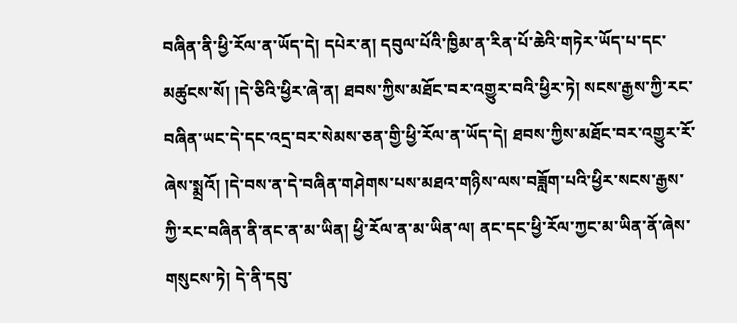བཞིན་ནི་ཕྱི་རོལ་ན་ཡོད་དེ། དཔེར་ན། དབུལ་པོའི་ཁྱིམ་ན་རིན་པོ་ཆེའི་གཏེར་ཡོད་པ་དང་མཚུངས་སོ། །དེ་ཅིའི་ཕྱིར་ཞེ་ན། ཐབས་ཀྱིས་མཐོང་བར་འགྱུར་བའི་ཕྱིར་ཏེ། སངས་རྒྱས་ཀྱི་རང་བཞིན་ཡང་དེ་དང་འདྲ་བར་སེམས་ཅན་གྱི་ཕྱི་རོལ་ན་ཡོད་དེ། ཐབས་ཀྱིས་མཐོང་བར་འགྱུར་རོ་ཞེས་སྨྲའོ། །དེ་བས་ན་དེ་བཞིན་གཤེགས་པས་མཐའ་གཉིས་ལས་བཟློག་པའི་ཕྱིར་སངས་རྒྱས་ཀྱི་རང་བཞིན་ནི་ནང་ན་མ་ཡིན། ཕྱི་རོལ་ན་མ་ཡིན་ལ། ནང་དང་ཕྱི་རོལ་ཀྱང་མ་ཡིན་ནོ་ཞེས་གསུངས་ཏེ། དེ་ནི་དབུ་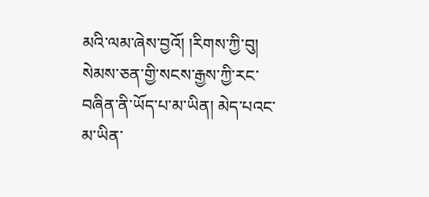མའི་ལམ་ཞེས་བྱའོ། །རིགས་ཀྱི་བུ། སེམས་ཅན་གྱི་སངས་རྒྱས་ཀྱི་རང་བཞིན་ནི་ཡོད་པ་མ་ཡིན། མེད་པའང་མ་ཡིན་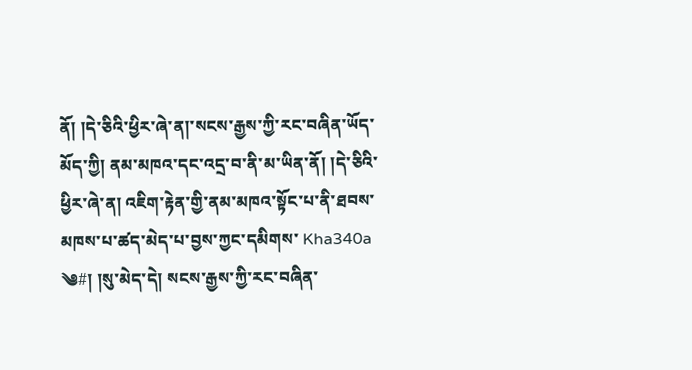ནོ། །དེ་ཅིའི་ཕྱིར་ཞེ་ན།་སངས་རྒྱས་ཀྱི་རང་བཞིན་ཡོད་མོད་ཀྱི། ནམ་མཁའ་དང་འདྲ་བ་ནི་མ་ཡིན་ནོ། །དེ་ཅིའི་ཕྱིར་ཞེ་ན། འཇིག་རྟེན་གྱི་ནམ་མཁའ་སྟོང་པ་ནི་ཐབས་མཁས་པ་ཚད་མེད་པ་བྱས་ཀྱང་དམིགས་ Kha340a ༄#། །སུ་མེད་དེ། སངས་རྒྱས་ཀྱི་རང་བཞིན་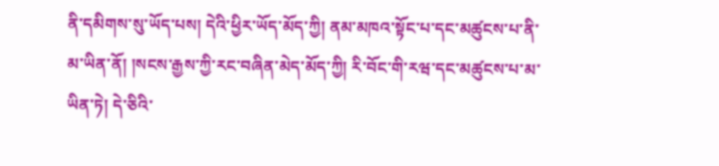ནི་དམིགས་སུ་ཡོད་པས། དེའི་ཕྱིར་ཡོད་མོད་ཀྱི། ནམ་མཁའ་སྟོང་པ་དང་མཚུངས་པ་ནི་མ་ཡིན་ནོ། །སངས་རྒྱས་ཀྱི་རང་བཞིན་མེད་མོད་ཀྱི། རི་བོང་གི་རཝ་དང་མཚུངས་པ་མ་ཡིན་ཏེ། དེ་ཅིའི་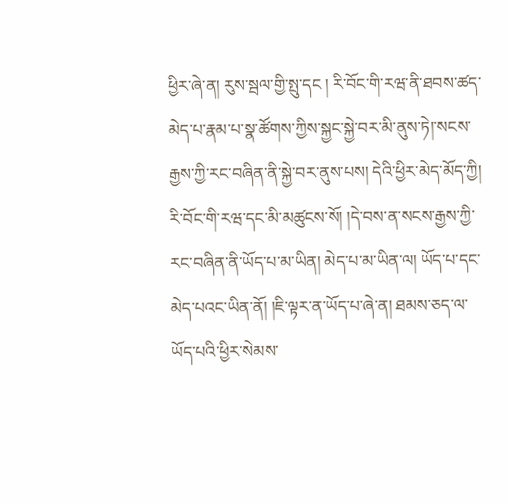ཕྱིར་ཞེ་ན། རུས་སྦལ་གྱི་སྤུ་དང ། རི་བོང་གི་རཝ་ནི་ཐབས་ཚད་མེད་པ་རྣམ་པ་སྣ་ཚོགས་ཀྱིས་སྐྱང་སྐྱེ་བར་མི་ནུས་ཏེ།་སངས་རྒྱས་ཀྱི་རང་བཞིན་ནི་སྐྱེ་བར་ནུས་པས། དེའི་ཕྱིར་མེད་མོད་ཀྱི། རི་བོང་གི་རཝ་དང་མི་མཚུངས་སོ། །དེ་བས་ན་སངས་རྒྱས་ཀྱི་རང་བཞིན་ནི་ཡོད་པ་མ་ཡིན། མེད་པ་མ་ཡིན་ལ། ཡོད་པ་དང་མེད་པའང་ཡིན་ནོ། །ཇི་ལྟར་ན་ཡོད་པ་ཞེ་ན། ཐམས་ཅད་ལ་ཡོད་པའི་ཕྱིར་སེམས་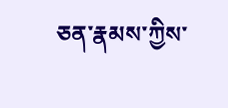ཅན་རྣམས་ཀྱིས་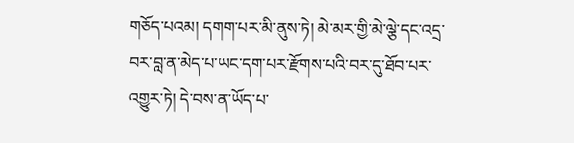གཅོད་པའམ། དགག་པར་མི་ནུས་ཏེ། མེ་མར་གྱི་མེ་ལྕེ་དང་འདྲ་བར་བླ་ན་མེད་པ་ཡང་དག་པར་རྫོགས་པའི་བར་དུ་ཐོབ་པར་འགྱུར་ཏེ། དེ་བས་ན་ཡོད་པ་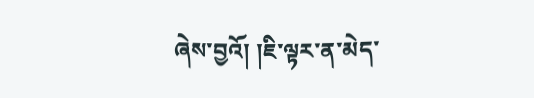ཞེས་བྱའོ། །ཇི་ལྟར་ན་མེད་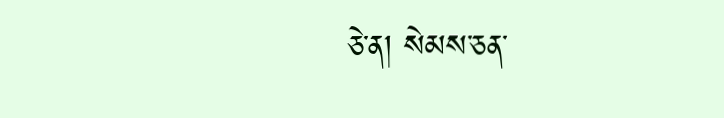ཅེ་ན། སེམས་ཅན་